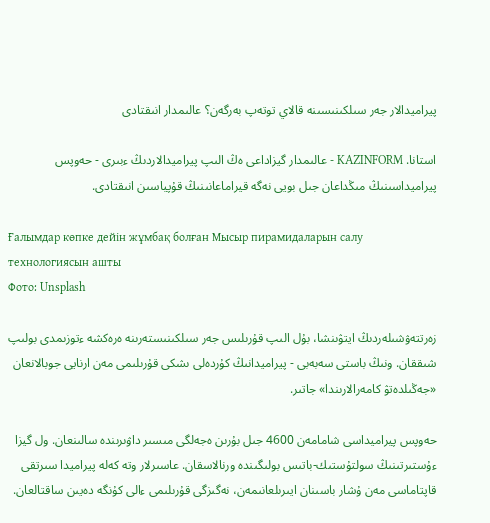پيراميدالار جەر سىلكىنىسىنە قالاي توتەپ بەرگەن؟ عالىمدار انىقتادى

استانا. KAZINFORM - عالىمدار گيزاداعى ەڭ الىپ پيراميدالاردىڭ ءبىرى - حەوپس پيراميداسىنىڭ مىڭداعان جىل بويى نەگە قيراماعانىنىڭ قۇپياسىن انىقتادى.

Ғалымдар көпке дейін жұмбақ болған Мысыр пирамидаларын салу технологиясын ашты
Фото: Unsplash

زەرتتەۋشىلەردىڭ ايتۋىنشا، بۇل الىپ قۇرىلىس جەر سىلكىنىستەرىنە ەرەكشە ءتوزىمدى بولىپ شىققان. ونىڭ باستى سەبەبى - پيراميدانىڭ كۇردەلى ىشكى قۇرىلىمى مەن ارنايى جوبالانعان «جەڭىلدەتۋ كامەرالارىندا» جاتىر.

حەوپس پيراميداسى شامامەن 4600 جىل بۇرىن ەجەلگى مىسىر داۋىرىندە سالىنعان. ول گيزا ءۇستىرتىنىڭ سولتۇستىك-باتىس بولىگىندە ورنالاسقان. عاسىرلار وتە كەلە پيراميدا سىرتقى قاپتاماسى مەن ۇشار باسىنان ايىرىلعانىمەن، نەگىزگى قۇرىلىمى ءالى كۇنگە دەيىن ساقتالعان.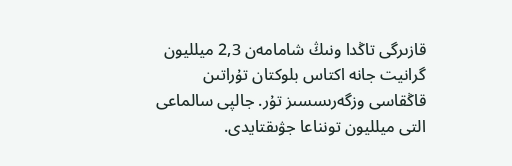قازىرگى تاڭدا ونىڭ شامامەن 2,3 ميلليون گرانيت جانە اكتاس بلوكتان تۇراتىن قاڭقاسى وزگەرىسسىز تۇر. جالپى سالماعى التى ميلليون تونناعا جۋىقتايدى.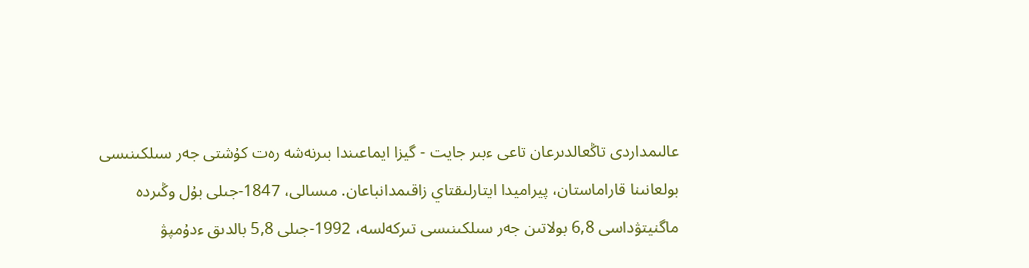عالىمداردى تاڭعالدىرعان تاعى ءبىر جايت - گيزا ايماعىندا بىرنەشە رەت كۇشتى جەر سىلكىنىسى بولعانىنا قاراماستان، پيراميدا ايتارلىقتاي زاقىمدانباعان. مىسالى، 1847-جىلى بۇل وڭىردە ماگنيتۋداسى 6,8 بولاتىن جەر سىلكىنىسى تىركەلسە، 1992-جىلى 5,8 بالدىق ءدۇمپۋ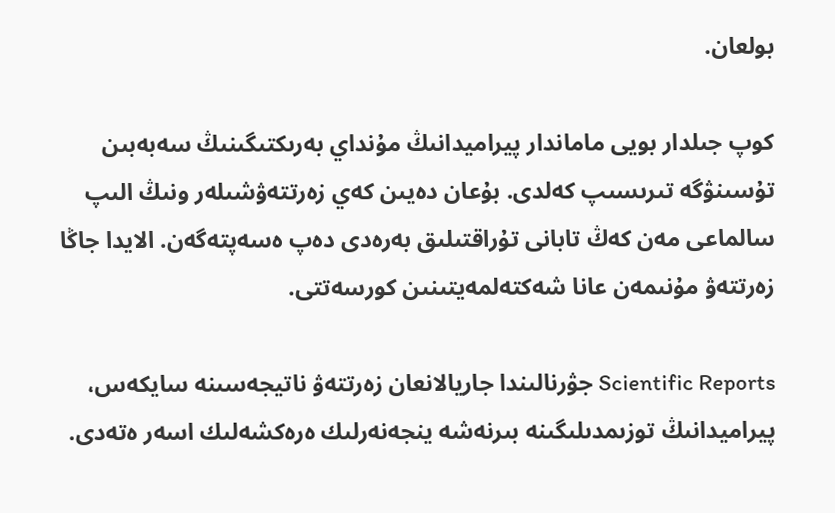بولعان.

كوپ جىلدار بويى ماماندار پيراميدانىڭ مۇنداي بەرىكتىگىنىڭ سەبەبىن تۇسىنۋگە تىرىسىپ كەلدى. بۇعان دەيىن كەي زەرتتەۋشىلەر ونىڭ الىپ سالماعى مەن كەڭ تابانى تۇراقتىلىق بەرەدى دەپ ەسەپتەگەن. الايدا جاڭا زەرتتەۋ مۇنىمەن عانا شەكتەلمەيتىنىن كورسەتتى.

Scientific Reports جۋرنالىندا جاريالانعان زەرتتەۋ ناتيجەسىنە سايكەس، پيراميدانىڭ توزىمدىلىگىنە بىرنەشە ينجەنەرلىك ەرەكشەلىك اسەر ەتەدى.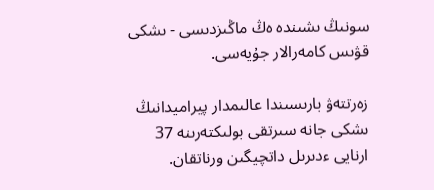سونىڭ ىشىندە ەڭ ماڭىزدىسى - ىشكى قۋىس كامەرالار جۇيەسى.

زەرتتەۋ بارىسىندا عالىمدار پيراميدانىڭ ىشكى جانە سىرتقى بولىكتەرىنە 37 ارنايى ءدىرىل داتچيگىن ورناتقان.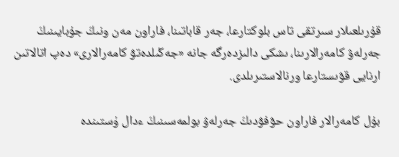قۇرىلعىلار سىرتقى تاس بلوكتارعا، جەر قاباتىنا، فاراون مەن ونىڭ جۇبايىنىڭ جەرلەۋ كامەرالارىنا، ىشكى دالىزدەرگە جانە «جەڭىلدەتۋ كامەرالارى» دەپ اتالاتىن ارنايى قۋىستارعا ورنالاستىرىلدى.

بۇل كامەرالار فاراون حۋفۋدىڭ جەرلەۋ بولمەسىنىڭ ءدال ۇستىندە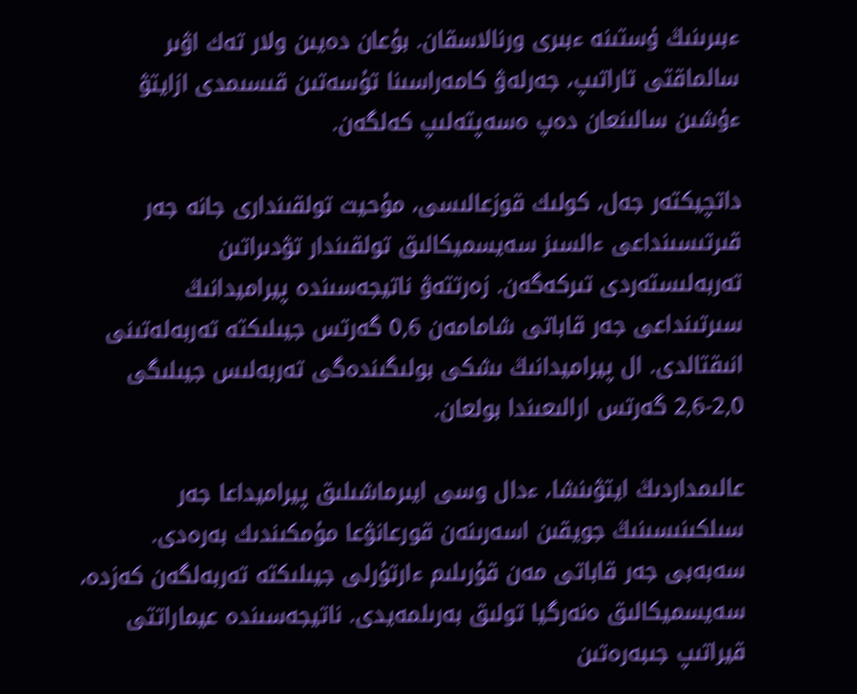ءبىرىنىڭ ۇستىنە ءبىرى ورنالاسقان. بۇعان دەيىن ولار تەك اۋىر سالماقتى تاراتىپ، جەرلەۋ كامەراسىنا تۇسەتىن قىسىمدى ازايتۋ ءۇشىن سالىنعان دەپ ەسەپتەلىپ كەلگەن.

داتچيكتەر جەل، كولىك قوزعالىسى، مۇحيت تولقىندارى جانە جەر قىرتىسىنداعى ءالسىز سەيسميكالىق تولقىندار تۋدىراتىن تەربەلىستەردى تىركەگەن. زەرتتەۋ ناتيجەسىندە پيراميدانىڭ سىرتىنداعى جەر قاباتى شامامەن 0,6 گەرتس جيىلىكتە تەربەلەتىنى انىقتالدى. ال پيراميدانىڭ ىشكى بولىگىندەگى تەربەلىس جيىلىگى 2,0-2,6 گەرتس ارالىعىندا بولعان.

عالىمداردىڭ ايتۋىنشا، ءدال وسى ايىرماشىلىق پيراميداعا جەر سىلكىنىسىنىڭ جويقىن اسەرىنەن قورعانۋعا مۇمكىندىك بەرەدى. سەبەبى جەر قاباتى مەن قۇرىلىم ءارتۇرلى جيىلىكتە تەربەلگەن كەزدە، سەيسميكالىق ەنەرگيا تولىق بەرىلمەيدى. ناتيجەسىندە عيماراتتى قيراتىپ جىبەرەتىن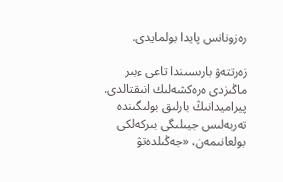رەزونانس پايدا بولمايدى.

زەرتتەۋ بارىسىندا تاعى ءبىر ماڭىزدى ەرەكشەلىك انىقتالدى. پيراميدانىڭ بارلىق بولىگىندە تەربەلىس جيىلىگى بىركەلكى بولعانىمەن، «جەڭىلدەتۋ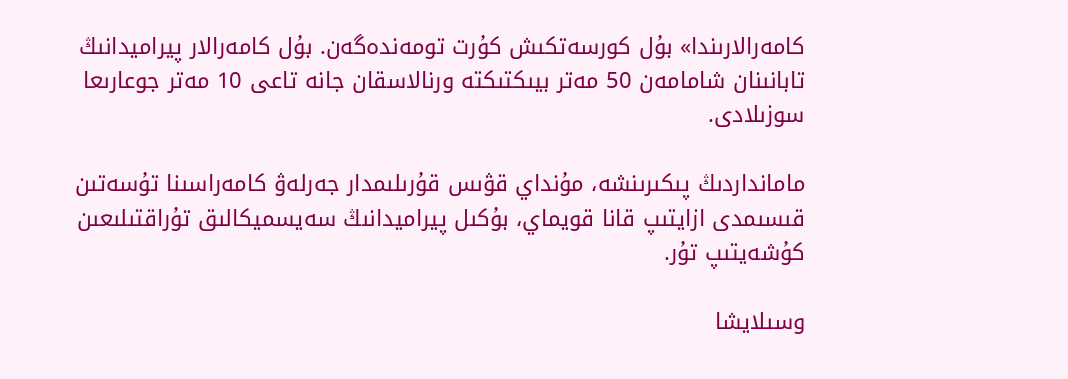كامەرالارىندا» بۇل كورسەتكىش كۇرت تومەندەگەن. بۇل كامەرالار پيراميدانىڭ تابانىنان شامامەن 50 مەتر بيىكتىكتە ورنالاسقان جانە تاعى 10 مەتر جوعارىعا سوزىلادى.

مامانداردىڭ پىكىرىنشە، مۇنداي قۋىس قۇرىلىمدار جەرلەۋ كامەراسىنا تۇسەتىن قىسىمدى ازايتىپ قانا قويماي، بۇكىل پيراميدانىڭ سەيسميكالىق تۇراقتىلىعىن كۇشەيتىپ تۇر.

وسىلايشا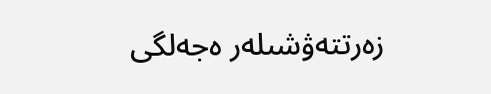زەرتتەۋشىلەر ەجەلگى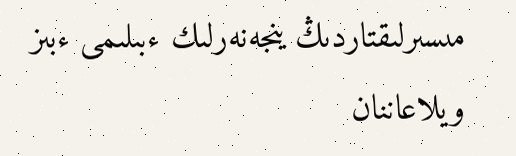مىسىرلىقتاردىڭ ينجەنەرلىك ءبىلىمى ءبىز ويلاعاننان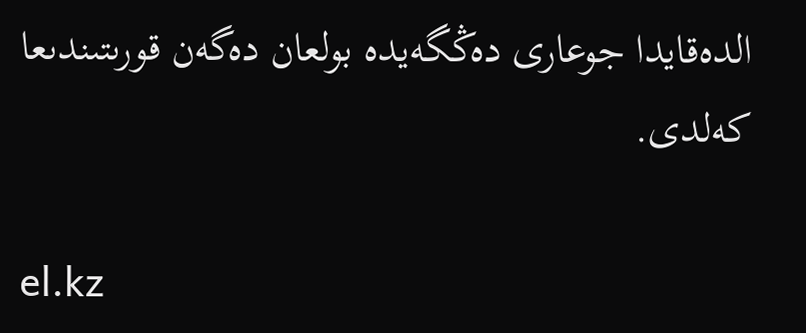الدەقايدا جوعارى دەڭگەيدە بولعان دەگەن قورىتىندىعا كەلدى.

el.kz